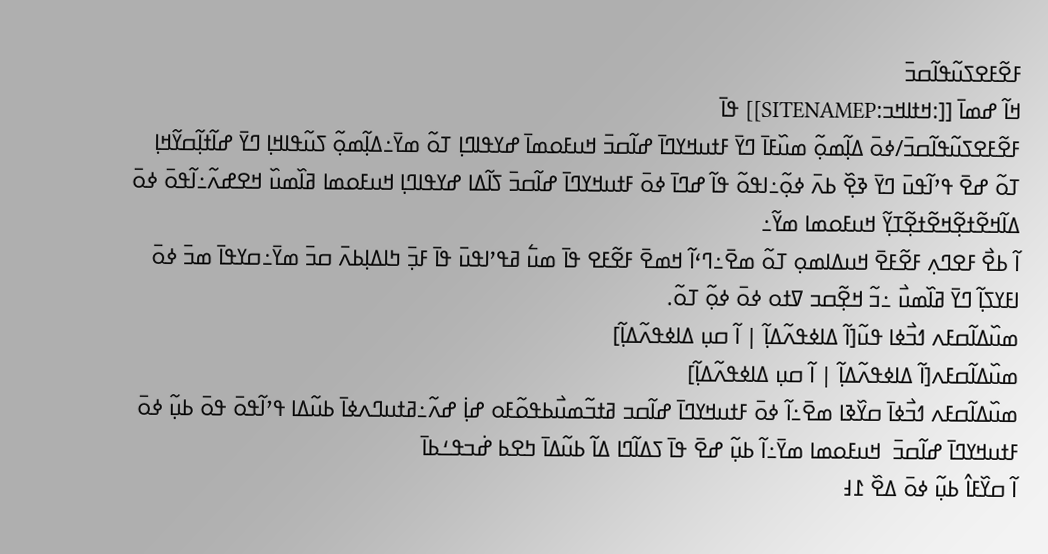ߓߐ߬ߓߐߖߎ߬ߟߊ߬ߛߏ߫
ߞߊ߬ ߝߘߊ߫ [[:ߞߙߊߞߏ:SITENAMEP]] ߟߊ߫
ߓߐ߬ߓߐߖߎ߬ߟߊ߬ߛߏ߫/ߦߋ߫ ߡߊ߲߬ߘߋ߲߬ ߘߎ߰ߓߊ߫ ߣߌ߫ ߓߙߎߞߌߣߊ߫ ߝߊ߬ߛߏ߫ ߞߎߓߋߘߊ߫ ߝߌߟߊߣߊ߲ ߠߋ߬ ߘߌ߫߸ߡߊ߲߬ߘߋ߲߬ ߖߎ߬ߟߊߞߊ߲ ߣߌ߫ ߝߊ߬ߙߊ߲߬ߛߌ߬ߞߊ߲ ߠߋ߬ ߝߐ߫ ߟߴߊ߬ߟߎ߫ ߣߌ߫ ߢߐ߲߰ ߕߍ߫ ߦߋ߲߬߸ߊߟߋ߬ ߟߊ߬ ߝߣߊ߫ ߦߋ߫ ߓߙߎߞߌߣߊ߫ ߝߊ߬ߛߏ߫ ߖߊ߬ߡߊ ߝߌߟߊߣߊ߲ ߞߎߓߋߘߊ ߥߊ߰ߘߎ߰ ߞߐߝߍ߬߸ߊ߬ߟߋ߫ ߦߋ߫ ߡߊ߬ߞߐ߬ߙߐ߲߬ߞߐ߬ߙߐ߲߬ߠߌ߲߬ ߞߎߓߋߘߊ ߘߌ߬߸
ߊ߬ ߕߐ߯ ߓߐߣߍ߲ ߓߐ߬ߓߐ߫ ߞߎߡߊߘߋ߲ ߠߋ߬ ߘߐ߫߸ߣߵߊ߬ ߞߘߐ߫ ߓߐ߬ߓߐ ߟߊ߫ ߘߎ߱ ߥߟߴߊߟߎ߫ ߟߊ߫ ߓߏ߲߫ ߤߊߡߊ߲ߕߍ߫ ߛߏ߫ ߘߌ߫߸ߛߌߟߊ߫ ߘߏ߫ ߦߋ߫ ߊߓߌߖߊ߲߬ ߣߌ߫ ߥߊ߰ߘߎ߯ ߸ߏ߬ ߞߐ߲߬ߛߏ ߜߙߋ ߦߋ߫ ߦߋ߲߬ ߠߋ߬.
ߘߎ߰ߡߊ߬ߛߓߍ ߗߏ߯ߦߊ ߟߎ߬[ߊ߬ ߡߊߦߟߍ߬ߡߊ߲߬ | ߊ߬ ߛߎ߲ ߡߊߦߟߍ߬ߡߊ߲߬]
ߘߎ߰ߡߊ߬ߛߓߍ[ߊ߬ ߡߊߦߟߍ߬ߡߊ߲߬ | ߊ߬ ߛߎ߲ ߡߊߦߟߍ߬ߡߊ߲߬]
ߘߎ߰ߡߊ߬ߛߓߍ ߗߏ߯ߦߊ߫ ߛߌ߰ߢߊ ߘߐ߫߸ߊ߬ ߦߋ߫ ߓߙߎߞߌߣߊ߫ ߝߊ߬ߛߏ ߥߙߏ߬ߘߎ߯ߕߟߋ߬ߓߋ ߝߊ߲߭ ߝߍ߬߸ߥߙߎߣߍߦߊ߫ ߕߎ߬ߡߊ ߟߴߊ߬ߟߋ߫ ߟߋ߫ ߕߎ߲߬ ߦߋ߫ ߓߙߎߞߌߣߊ߫ ߝߊ߬ߛߏ߫  ߞߎߓߋߘߊ ߘߌ߫߸ߊ߬ ߕߎ߲߬ ߝߐ߫ ߟߊ߫ ߖߡߊ߬ߣߊ ߡߊ߬ ߕߎ߬ߡߊ߫ ߤߐߕ ߝ߭ߏߟߑߕߊ߫
ߊ߬ ߛߌ߰ߓߊ߮ ߕߎ߲߬ ߦߋ߫ ߡߐ߰ ߁߃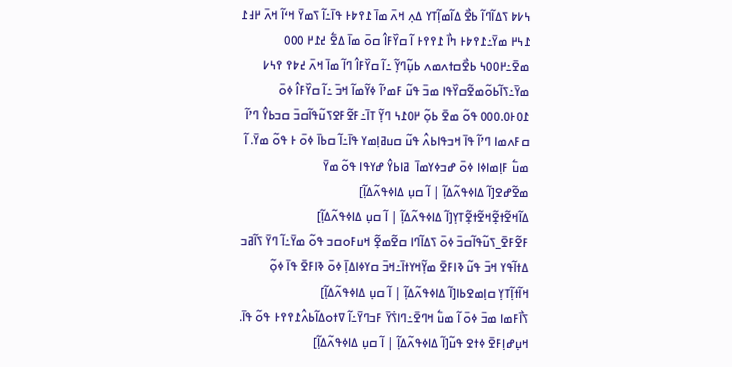߆߇߈ ߖߡߊ߬ߣߊ߬ ߕߐ߯ ߡߊ߬ߘߊ߲߬ߠߌ ߡߍ߲ ߞߍ߫ ߘߊ߫ ߁߉߈߅ ߟߊ߫߸ߊ߬ ߖߘߌ߫ ߞߵߊ߬ ߞߍ߫ ߂߃߁ ߁߆߂ ߘߌ߫߸߁߉߈߅ ߤߊ߯ ߁߉߉߅ ߊ߬ ߛߌ߰ߓߊ߮ ߛߋ߫ ߘߊ߫ ߡߐ߱ ߄߁߂ ߀߀߀ ߘߐ߫߸߂߀߀߆ ߕߐ߯ߛߙߍߘߍ ߕߎ߲߬ߣߌ߲߬ ߸ߊ߬ ߛߌ߰ߓߊ߮ ߣߊ߬ ߘߊ߫ ߞߍ߫ ߄߈߉ ߉߆߇ ߘߌ߫߸ߖߊ߬ߕߋ߬ߘߐ߬ߛߌ߰ߟߊ ߘߏ߫ ߟߎ߬ ߓߘߴߊ߬ ߦߌ߬ߘߊ߬ ߞߏ߫ ߸ߊ߬ ߛߌ߰ߓߊ߮ ߦߋ߫ ߁߀߅߀.߀߀߀ ߟߋ߬ ߘߐ߫ ߕߋ߲߬ ߂߀߁߆ ߣߌ߲߬ ߠߊ߫߸ߓߐ߬ߓߐߖߎ߬ߟߊ߬ߛߏ߫ ߛߏߕߌ߮ ߣߴߊ߬ ߛߓߍߘߊ ߣߴߊ߬ ߟߊ߫ ߞߏߟߊߕߍ߮ ߟߎ߬ ߛߎߥߊ߲ߘߌ ߟߊ߫߸ߊ߬ ߛߕߊ߫ ߦߋ߫ ߅ ߟߋ߬ ߘߌ߫. ߊ߬ ߘߎ߱ ߓߊ߲ߘߊߦߊ ߦߋ߫ ߝߏߦߌߘߊ߫  ߥߊߕߌ߮ ߝߌߟߊ ߟߋ߬ ߘߌ߫
ߘߐ߬ߝߐ[ߊ߬ ߡߊߦߟߍ߬ߡߊ߲߬ | ߊ߬ ߛߎ߲ ߡߊߦߟߍ߬ߡߊ߲߬]
ߡߊ߬ߞߐ߬ߙߐ߲߬ߞߐ߬ߙߐ߲߬ߠߌ߲[ߊ߬ ߡߊߦߟߍ߬ߡߊ߲߬ | ߊ߬ ߛߎ߲ ߡߊߦߟߍ߬ߡߊ߲߬]
ߓߐ߬ߓߐ߫_ߖߎ߬ߟߊ߬ߛߏ߫ ߦߋ߫ ߖߡߊ߬ߣߊ ߛߐ߬ߘߐ߲߬ ߞߎߓߋߛߏ ߟߋ߬ ߘߌ߫߸ߊ߬ ߣߌ߫ ߖߊ߬ߥߏ ߡߙߊ߬ߟߌ ߞߏ߫ ߟߎ߬ ߢߊߓߐ߫ ߘߌ߲߬ߞߌߙߊ߫߸ߞߏ߫ ߛߌߦߊߡߊ߲߫ ߦߋ߫ ߢߊߓߐ߫ ߟߊ߫ ߦߋ߲߬
ߞߊ߬ߙߊ߲߬ߠߌ߲ ߛߊ߲ߘߐߕߊ[ߊ߬ ߡߊߦߟߍ߬ߡߊ߲߬ | ߊ߬ ߛߎ߲ ߡߊߦߟߍ߬ߡߊ߲߬]
ߖߊ߯ߓߘߊ ߘߏ߫ ߦߋ߫ ߊ߬ ߘߎ߱ ߞߣߐ߫߸ߣߊߖ߭ߌ߫ ߓߏߣߌ߫߸ߊ߬ ߜߙߋߡߊ߬ߕߍ߮߁߉߉߅ ߟߋ߬ ߟߊ߫.
ߞߎ߲ߝߊ߲ߓߐ߫ ߦߙߐ ߟߎ߬[ߊ߬ ߡߊߦߟߍ߬ߡߊ߲߬ | ߊ߬ ߛߎ߲ ߡߊߦߟߍ߬ߡߊ߲߬]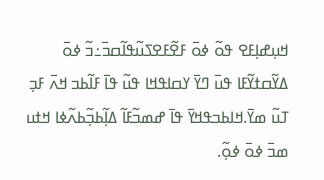ߞߎ߲ߝߊ߲ߓߐ ߟߋ߬ ߦߋ߫ ߓߐ߬ߓߐߖߎ߬ߟߊ߬ߛߏ߫߸ߏ߬ ߦߋ߫ ߡߌ߬ߛߙߌ߬ߓߊ ߟߎ߫ ߣߌ߫ ߌߛߊߟߞߊ ߟߎ߬ ߟߊ߫ ߓߊ߬ߕߏ ߞߍ߫ ߓߏ߲ ߠߎ߬ ߘߌ߫.ߞߊߕߏߟߞߌ߫ ߟߊ߫ ߝߘߏ߬ߓߊ߬ ߡߊ߲߬ߕߏ߲߬ߕߍ߬ߦߊ ߞߙߎ ߘߏ߫ ߦߋ߫ ߦߋ߲߬.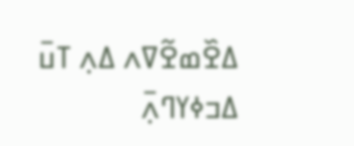ߡߐ߰ߘߐ߬ߜߍ ߡߍ߲ ߠߎ߫ ߡߏߦߌߣߍ߲߫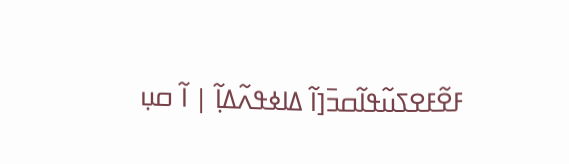ߓߐ߬ߓߐߖߎ߬ߟߊ߬ߛߏ߫[ߊ߬ ߡߊߦߟߍ߬ߡߊ߲߬ | ߊ߬ ߛߎ߲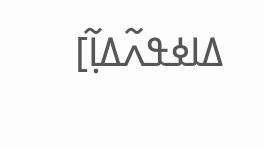ߡߊߦߟߍ߬ߡߊ߲߬]